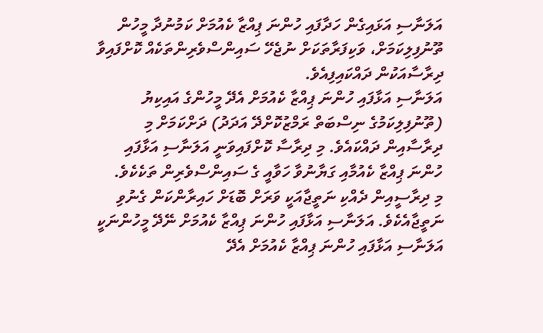އަލަނާސި އަޅައިގެން ހަދާފައި ހުންނަ ޕިއްޒާ ކެއުމަށް ކަމުނުދާ މީހުން ތޫނުފިލިކަމަށް، ވަކިފަރާތަކަށް ނުޖެހޭ ސައިންސްވެރިންތަކެއް ކޮށްފައިވާ ދިރާސާއަކުން ދައްކައިފިއެވެ.
އަލަނާސި އަޅާފައި ހުންނަ ޕިއްޒާ ކެއުމަށް އެދޭ މީހުންގެ އައިކިޔު (ތޫނުފިލިކަމުގެ ނިސްބަތް ރަމްޒުކޮށްދޭ އަދަދު) ދަށްކަމަށް މި ދިރާސާއިން ދައްކައެވެ. މި ދިރާސާ ކޮށްފައިވަނީ އަލަނާސި އަޅާފައި ހުންނަ ޕިއްޒާ ކެއުމާއި ގަޔާނުވާ ހަވާއީ ގެ ސައިންސްވެރިން ތަކެކެވެ.
މި ދިރާސީއިން ދެއްކި ނަތީޖާއަކީ ވަރަށް ބޮޑަށް ހައިރާންކަން ގެނުވި ނަތީޖާއެކެވެ. އަލަނާސި އަޅާފައި ހުންނަ ޕިއްޒާ ކެއުމަށް ނޭދޭ މީހުންނަކީ އަލަނާސި އަޅާފައި ހުންނަ ޕިއްޒާ ކެއުމަށް އެދޭ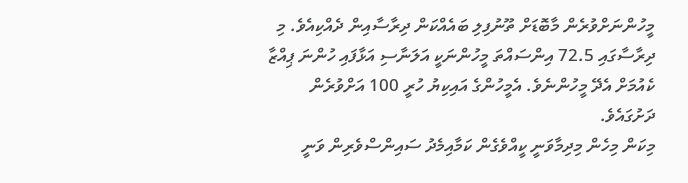މީހުންނަށްވުރެން މާބޮޑަށް ތޫނުފިލި ބައެއްކަން ދިރާސާއިން ދެއްކިއެވެ. މި ދިރާސާގައި 72.5 އިންސައްތަ މީހުންނަކީ އަލަނާސި އަޅާފައި ހުންނަ ޕިއްޒާ ކެއުމަށް އެދޭ މީހުންނެވެ. އެމީހުންގެ އައިކިޔު ހުރީ 100 އަށްވުރެން ދަށުގައެވެ.
މިކަން މިހެން މިދިމާވަނީ ކީއްވެގެން ކަމާއިމެދު ސައިންސްވެރިން ވަނީ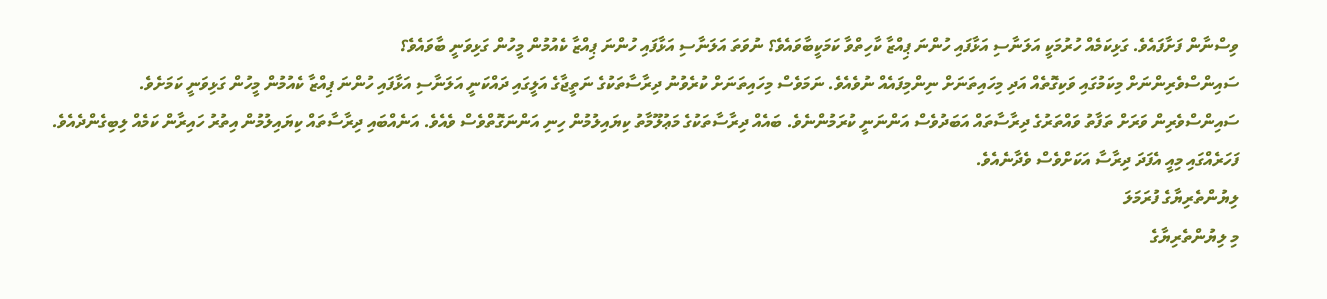ވިސްނާން ފަށާފައެވެ. ގަޅިކަމެއް ހުރުމަކީ އަލަނާސި އަޅާފައި ހުންނަ ޕިއްޒާ ކާހިތްވާ ކަމަކީބާވައެވެ؟ ނުވަތަ އަލަނާސި އަޅާފައި ހުންނަ ޕިއްޒާ ކެއުމުން މީހުން ގަޅިވަނީ ބާވައެވެ؟
ސައިންސްވެރިންނަށް މިކަމުގައި ވަކިގޮތެއް އަދި މިހައިތަނަށް ނިންމިފައެއް ނުވެއެވެ. ނަމަވެސް މިހައިތަނަށް ކުރެވުނު ދިރާސާތަކުގެ ނަތީޖާގެ އަލީގައި ދައްކަނީ އަލަނާސި އަޅާފައި ހުންނަ ޕިއްޒާ ކެއުމުން މީހުން ގަޅިވަނީ ކަމަށެވެ.
ސައިންސްވެރިން ވަރަށް ތަފާތު ވައްތަރުގެ ދިރާސާތައް އަބަދުވެސް އަންނަނީ ކުރަމުންނެވެ. ބައެއް ދިރާސާތަކުގެ މަޢުލޫމާތު ކިޔައިލުމުން ހިނި އަންނަގޮތްވެސް ވެއެވެ. އަނެއްބައި ދިރާސާތައް ކިޔައިލުމުން އިތުރު ހައިރާން ކަމެއް ލިބިގެންދެއެވެ. ފަހަރެއްގައި މިއީ އެފަދަ ދިރާސާ އަކަށްވެސް ވެދާނެއެވެ.
ލިޔުންތެރިޔާގެ ފުރަމަލަ
މި ލިޔުންތެރިޔާގެ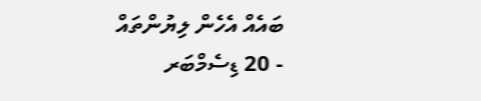ބައެއް އެހެން ލިޔުންތައް
- 20 ޑިސެމްބަރ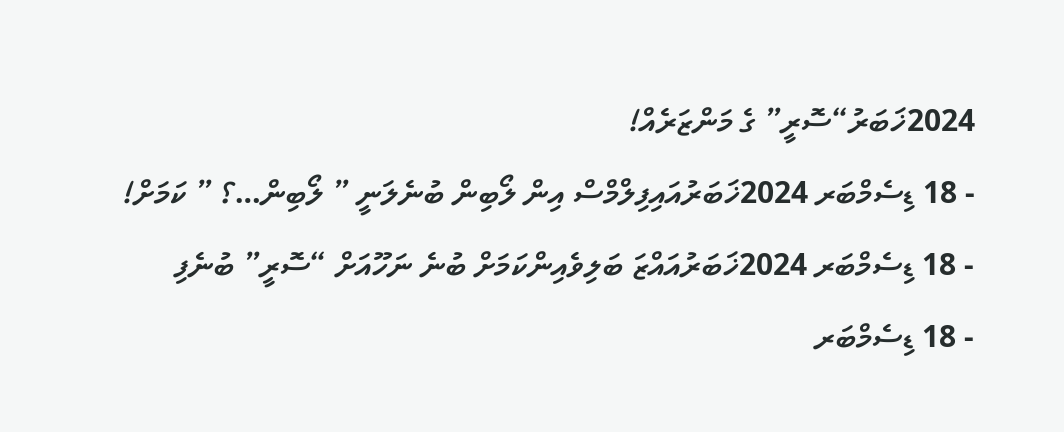2024ޚަބަރު“ސޮރީ” ގެ މަންޒަރެއް!
- 18 ޑިސެމްބަރ 2024ޚަބަރުއައިފިލްމްސް އިން ލޯބިން ބުނެލަނީ ” ލޯބިން…؟ ” ކަމަށް!
- 18 ޑިސެމްބަރ 2024ޚަބަރުއައްޒަ ބަލިވެއިންކަމަށް ބުނެ ނަހޫއަށް “ސޮރީ” ބުނެފި
- 18 ޑިސެމްބަރ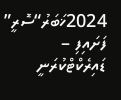2024ޚަބަރު“ސޮރީ” ފަށައިފި – ޑައިރެކްޓްކުރަނީ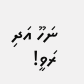ނަހޫ އަދި ރަވީ!